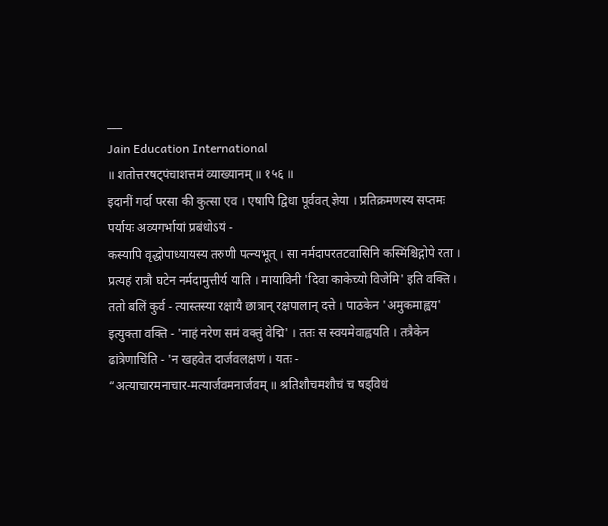___
Jain Education International
॥ शतोत्तरषट्पंचाशत्तमं व्याख्यानम् ॥ १५६ ॥
इदानीं गर्दा परसा की कुत्सा एव । एषापि द्विधा पूर्ववत् ज्ञेया । प्रतिक्रमणस्य सप्तमः पर्यायः अव्यगर्भायां प्रबंधोऽयं -
कस्यापि वृद्धोपाध्यायस्य तरुणी पत्न्यभूत् । सा नर्मदापरतटवासिनि कस्मिंश्चिद्गोपे रता । प्रत्यहं रात्रौ घटेन नर्मदामुत्तीर्य याति । मायाविनी 'दिवा काकेच्यो विजेमि' इति वक्ति । ततो बलिं कुर्व - त्यास्तस्या रक्षायै छात्रान् रक्षपालान् दत्ते । पाठकेन 'अमुकमाह्वय' इत्युक्ता वक्ति - 'नाहं नरेण समं वक्तुं वेद्मि' । ततः स स्वयमेवाह्वयति । तत्रैकेन ढांत्रेणाचिंति - 'न खहवेत दार्जवलक्षणं । यतः -
“अत्याचारमनाचार-मत्यार्जवमनार्जवम् ॥ श्रतिशौचमशौचं च षड्विधं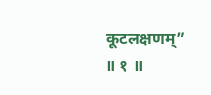कूटलक्षणम्” ॥ १ ॥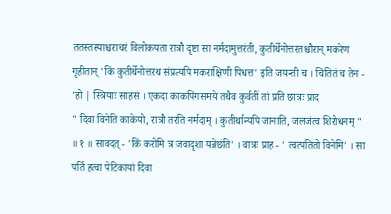ततस्तस्याश्चराचरं विलोकयता रात्रौ दृष्टा सा नर्मदामुत्तरंती, कुतीर्थेनोत्तरतश्चौरान् मकरेण गृहीतान् 'किं कुतीर्थेनोत्तरथ संप्रत्यपि मकराक्षिणी पिधत्त' इति जयन्ती च । चिंतितं च तेन - 'हो | स्त्रियाः साहसं । एकदा काकपिंगसमये तथैव कुर्वतीं तां प्रति छात्रः प्राद
" दिवा विनेति काकेयो, रात्रौ तरति नर्मदाम् । कुतीर्थान्यपि जानाति, जलजंत्व शिरोधनम् " ॥ १ ॥ सावदत् - 'किं करोमि त्र जवादृशा यन्नेछंति' । वात्रः प्राह - ' त्वत्पतितो विनेमि' । सा पर्ति हत्वा पेटिकायां दिवा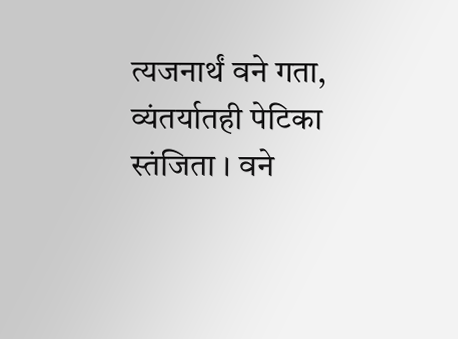त्यजनार्थं वने गता, व्यंतर्यातही पेटिका स्तंजिता । वने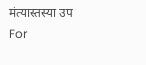मंत्यास्तस्या उप
For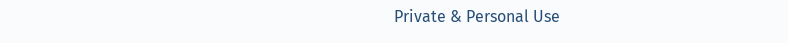Private & Personal Use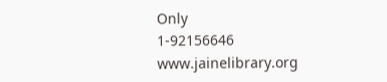Only
1-92156646
www.jainelibrary.org